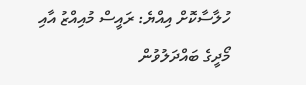ހުލާސާކޮށް އިއްޔެ: ރައީސް މުއިއްޒު އާއި މޯދީގެ ބައްދަލުވުން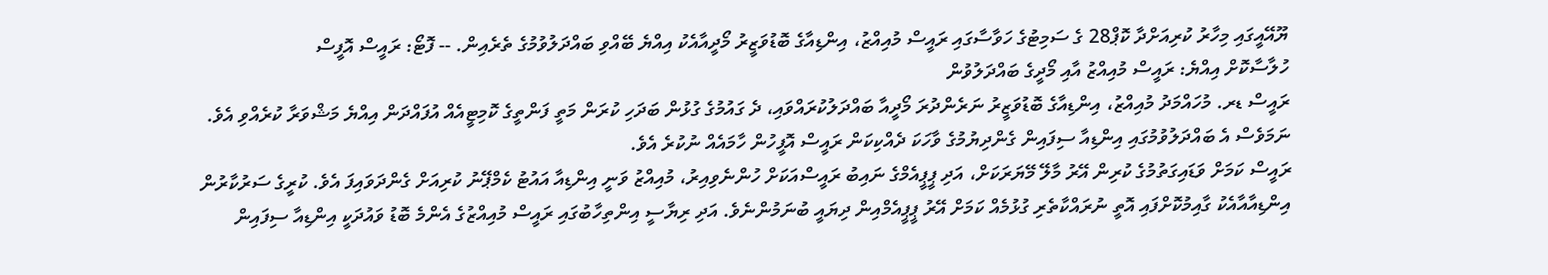ޔޫއޭއީގައި މިހާރު ކުރިއަށްދާ ކޮޕް28 ގެ ސަމިޓުގެ ހަވާސާގައި ރައީސް މުއިއްޒު، އިންޑިއާގެ ބޮޑުވަޒީރު މޯދީއާއެކު އިއްޔެ ބޭއްވި ބައްދަލުވުމުގެ ތެރެއިން. -- ފޮޓޯ: ރައީސް އޮފީސް
ހުލާސާކޮށް އިއްޔެ: ރައީސް މުއިއްޒު އާއި މޯދީގެ ބައްދަލުވުން
ރައީސް ޑރ. މުހައްމަދު މުއިއްޒު، އިންޑިއާގެ ބޮޑުވަޒީރު ނަރެންދުރަ މޯދީއާ ބައްދަލުކުރައްވައި، ދެ ގައުމުގެ ގުޅުން ބަދަހި ކުރަން މަތީ ފަންތީގެ ކޮމިޓީއެއް އުފައްދަން އިއްޔެ މަޝްވަރާ ކުރެއްވި އެވެ. ނަމަވެސް އެ ބައްދަލުވުމުގައި އިންޑިއާ ސިފައިން ގެންދިޔުމުގެ ވާހަކަ ދެއްކިކަން ރައީސް އޮފީހުން ހާމައެއް ނުކުރެ އެވެ.
ރައީސް ކަމަށް ވަޑައިގަތުމުގެ ކުރިން އޭރު މާލޭ މޭޔަރަކަށް، އަދި ޕީޕީއެމްގެ ނައިބު ރައީސްއަކަށް ހުންނެވިއިރު، މުއިއްޒު ވަނީ އިންޑިއާ އައުޓު ކެމްޕޭނު ކުރިއަށް ގެންދަވައިފަ އެވެ. ކުރީގެ ސަރުކާރުން އިންޑިއާއާއެކު ގާއިމުކޮށްފައި އޮތީ ނުރައްކާތެރި ގުޅުމެއް ކަމަށް އޭރު ޕީޕީއެމްއިން ދިޔައީ ބުނަމުންނެވެ. އަދި ރިޔާސީ އިންތިހާބުގައި ރައީސް މުއިއްޒުގެ އެންމެ ބޮޑު ވައުދަކީ އިންޑިއާ ސިފައިން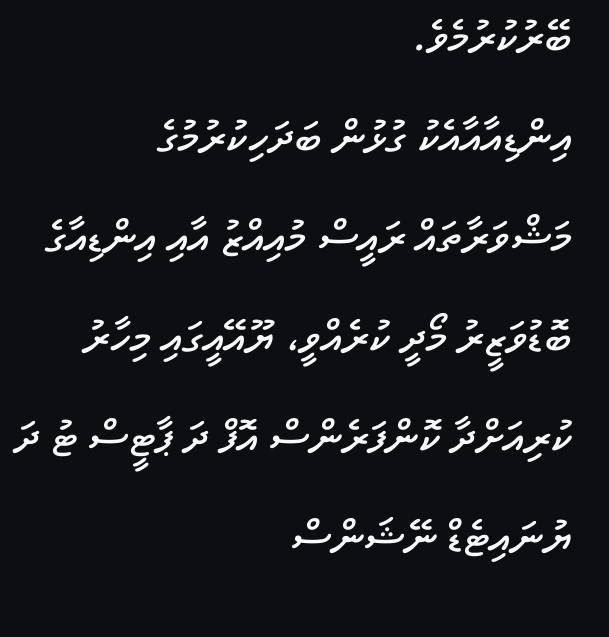ބޭރުކުރުމެވެ.
އިންޑިއާއާއެކު ގުޅުން ބަދަހިކުރުމުގެ މަޝްވަރާތައް ރައީސް މުއިއްޒު އާއި އިންޑިއާގެ ބޮޑުވަޒީރު މޯދީ ކުރެއްވީ، ޔޫއޭއީގައި މިހާރު ކުރިއަށްދާ ކޮންފަރެންސް އޮފް ދަ ޕާޓީސް ޓު ދަ ޔުނައިޓެޑް ނޭޝަންސް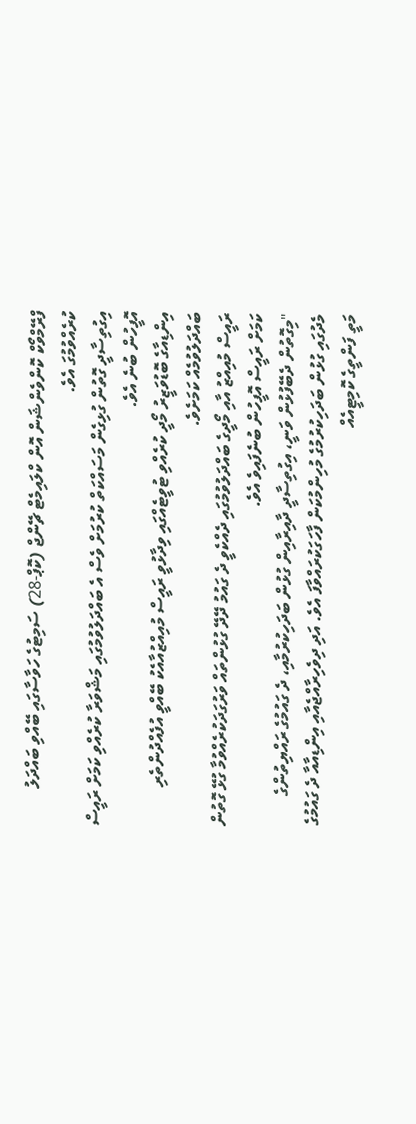ފްރޭމްވޯކް ކޮންވެންޝަން އޮން ކްލައިމެޓް ޗޭންޖް (ކޮޕް-28) ސަމިޓުގެ ހަވާސާގައި ބޭއްވި ބައްދަލު ކުރެއްވުމުގަ އެވެ.
އިގުތިސާދީ ގޮތުން ގުޅިގެން މަސައްކަތް ކުރުމަށް ވެސް އެ ބައްދަލުވުމުގައި މަޝްވަރާ ކުރެއްވި ކަމަށް ރައީސް އޮފީހުން ބުނެ އެވެ.
އިންޑިއާގެ ބޮޑުވަޒީރު މޯދީ ކުރެއްވި ޓުވީޓެއްގައި ވިދާޅުވީ ރައީސް މުއިއްޒުއާއެކު ބޭއްވީ އުފެއްދުންތެރި ބައްދަލުވުމެއް ކަމަށެވެ.
ރައީސް މުއިއްޒު އާއި މޯދީގެ ބައްދަލުވުމުގައި ދެއްކެވީ ދެ ގައުމު ދޭދޭ ގުޅުންތައް ވަރުގަދަކުރެއްވުމާ ގުޅޭ ގޮތުން ކަމަށް ރައީސް އޮފީހުން ބުނެފައިވެ އެވެ.
"މިގޮތުން ދެބޭފުޅުން ވަނީ، އިގުތިސާދީ ދާއިރާއިން ގުޅުން ބަދަހިކުރުމާއި، ދެ ގައުމުގެ ރައްޔިތުންގެ މެދުގައި ގުޅުން ބަދަހިކުރުމުގެ މުހިންމުކަން ފާހަގަކުރައްވާފަ އެވެ. އަދި ދިވެހިރާއްޖެއާއި އިންޑިއާއާ ދެ ގައުމުގެ މަތީ ފަންތީގެ ކޮމިޓީއެއް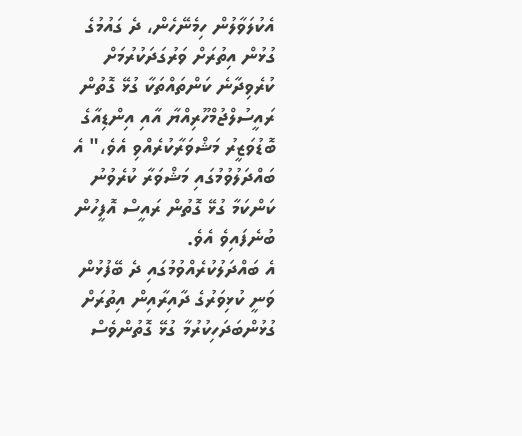އެކުލަވާލުން ހިމެނޭހެން، ދެ ގައުމުގެ ގުޅުން އިތުރަށް ވަރުގަދަކުރުމަށް ކުރެވިދާނެ ކަންތައްތަކާ ގުޅޭ ގޮތުން ރައީސުލްޖުމްހޫރިއްޔާ އާއި އިންޑިއާގެ ބޮޑުވަޒީރު މަޝްވަރާކުރެއްވި އެވެ،" އެ ބައްދަލުވުމުގައި މަޝްވަރާ ކުރެވުނު ކަންކަމާ ގުޅޭ ގޮތުން ރައީސް އޮފީހުން ބުނެފައިވެ އެވެ.
އެ ބައްދަލުކުރެއްވުމުގައި ދެ ބޭފުޅުން ވަނީ ކުޅިވަރުގެ ދާއިރާއިން އިތުރަށް ގުޅުންބަދަހިކުރުމާ ގުޅޭ ގޮތުންވެސް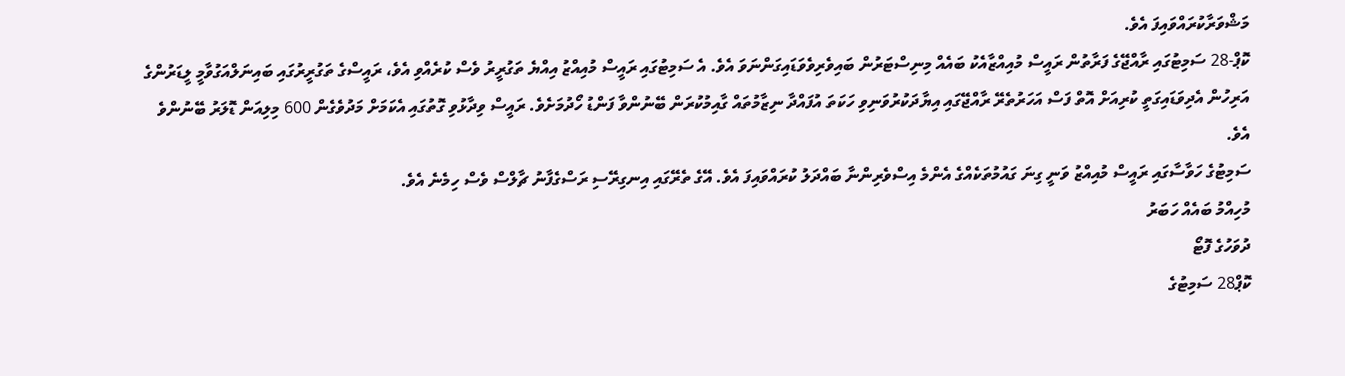މަޝްވަރާކުރައްވައިފަ އެވެ.
ކޮޕް-28 ސަމިޓުގައި ރާއްޖޭގެ ފަރާތުން ރައީސް މުއިއްޒާއެކު ބައެއް މިނިސްޓަރުން ބައިވެރިވެވަޑައިގަންނަވަ އެވެ. އެ ސަމިޓުގައި ރައީސް މުއިއްޒު އިއްޔެ ތަގުރީރު ވެސް ކުރެއްވި އެވެ، ރައީސްގެ ތަގުރީރުގައި ބައިނަލްއަގުވާމީ ލީޑަރުންގެ އަރިހުން އެދިވަޑައިގަތީ ކުރިއަށް އޮތް ފަސް އަހަރުތެރޭ ރާއްޖޭގައި އިޔާދަކުރުވަނިވި ހަކަތަ އުފައްދާ ނިޒާމުތައް ގާއިމުކުރަން ބޭނުންވާ ފަންޑު ހޯދުމަށެވެ. ރައީސް ވިދާޅުވި ގޮތުގައި އެކަމަށް މަދުވެގެން 600 މިލިއަން ޑޮލަރު ބޭނުންވެ އެވެ.
ސަމިޓުގެ ހަވާސާގައި ރައީސް މުއިއްޒު ވަނީ ގިނަ ގައުމުތަކެއްގެ އެންމެ އިސްވެރިންނާ ބައްދަލު ކުރައްވައިފަ އެވެ. އޭގެ ތެރޭގައި އިނގިރޭސި ރަސްގެފާނު ޗާލްސް ވެސް ހިމެނެ އެވެ.
މުހިއްމު ބައެއް ހަބަރު
ދުވަހުގެ ފޮޓޯ
ކޮޕް28 ސަމިޓުގެ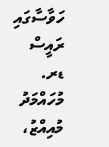ހަވާސާގައި ރައީސް ޑރ. މުހައްމަދު މުއިއްޒު،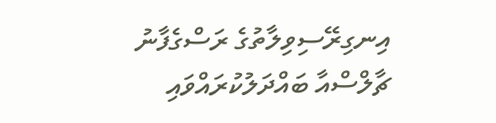އިނގިރޭސިވިލާތުގެ ރަސްގެފާނު ޗާލްސްއާ ބައްދަލުކުރައްވައި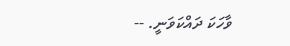ވާހަކަ ދައްކަވަނީ. --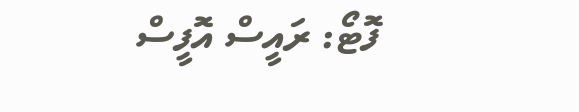ފޮޓޯ: ރައީސް އޮފީސް